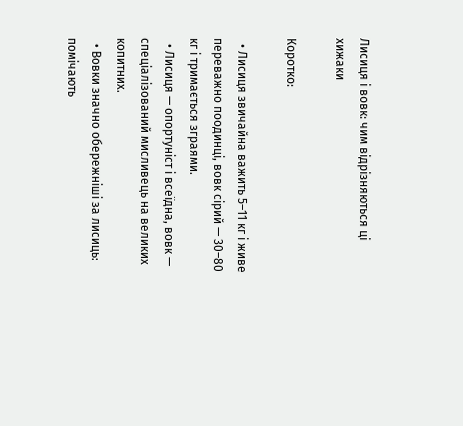Лисиця і вовк: чим відрізняються ці хижаки

Коротко:

  • Лисиця звичайна важить 5–11 кг і живе переважно поодинці, вовк сірий — 30–80 кг і тримається зграями.
  • Лисиця — опортуніст і всеїдна, вовк — спеціалізований мисливець на великих копитних.
  • Вовки значно обережніші за лисиць: помічають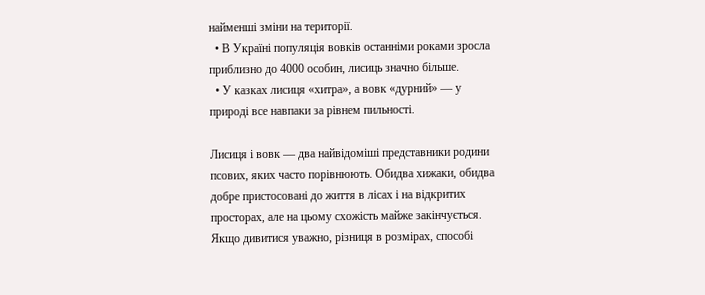найменші зміни на території.
  • В Україні популяція вовків останніми роками зросла приблизно до 4000 особин, лисиць значно більше.
  • У казках лисиця «хитра», а вовк «дурний» — у природі все навпаки за рівнем пильності.

Лисиця і вовк — два найвідоміші представники родини псових, яких часто порівнюють. Обидва хижаки, обидва добре пристосовані до життя в лісах і на відкритих просторах, але на цьому схожість майже закінчується. Якщо дивитися уважно, різниця в розмірах, способі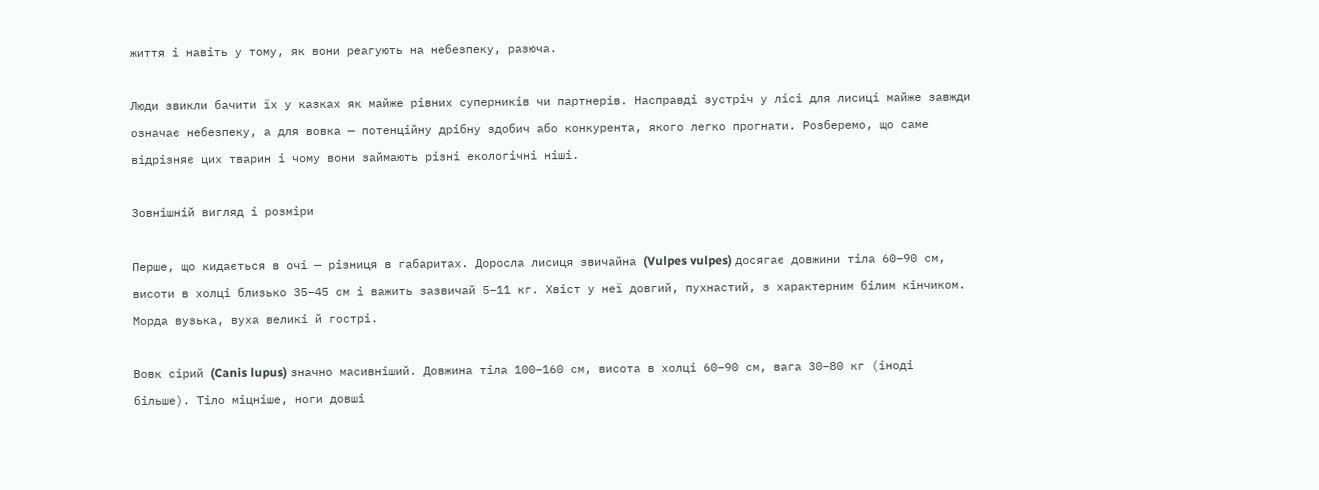життя і навіть у тому, як вони реагують на небезпеку, разюча.

Люди звикли бачити їх у казках як майже рівних суперників чи партнерів. Насправді зустріч у лісі для лисиці майже завжди означає небезпеку, а для вовка — потенційну дрібну здобич або конкурента, якого легко прогнати. Розберемо, що саме відрізняє цих тварин і чому вони займають різні екологічні ніші.

Зовнішній вигляд і розміри

Перше, що кидається в очі — різниця в габаритах. Доросла лисиця звичайна (Vulpes vulpes) досягає довжини тіла 60–90 см, висоти в холці близько 35–45 см і важить зазвичай 5–11 кг. Хвіст у неї довгий, пухнастий, з характерним білим кінчиком. Морда вузька, вуха великі й гострі.

Вовк сірий (Canis lupus) значно масивніший. Довжина тіла 100–160 см, висота в холці 60–90 см, вага 30–80 кг (іноді більше). Тіло міцніше, ноги довші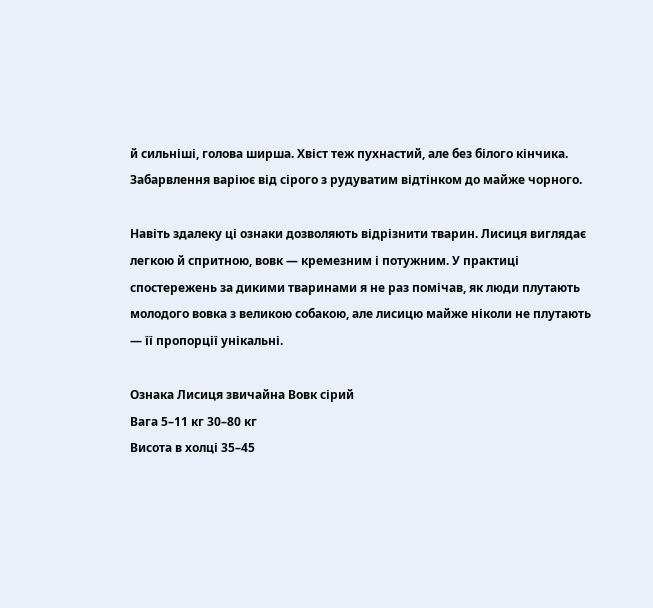й сильніші, голова ширша. Хвіст теж пухнастий, але без білого кінчика. Забарвлення варіює від сірого з рудуватим відтінком до майже чорного.

Навіть здалеку ці ознаки дозволяють відрізнити тварин. Лисиця виглядає легкою й спритною, вовк — кремезним і потужним. У практиці спостережень за дикими тваринами я не раз помічав, як люди плутають молодого вовка з великою собакою, але лисицю майже ніколи не плутають — її пропорції унікальні.

Ознака Лисиця звичайна Вовк сірий
Вага 5–11 кг 30–80 кг
Висота в холці 35–45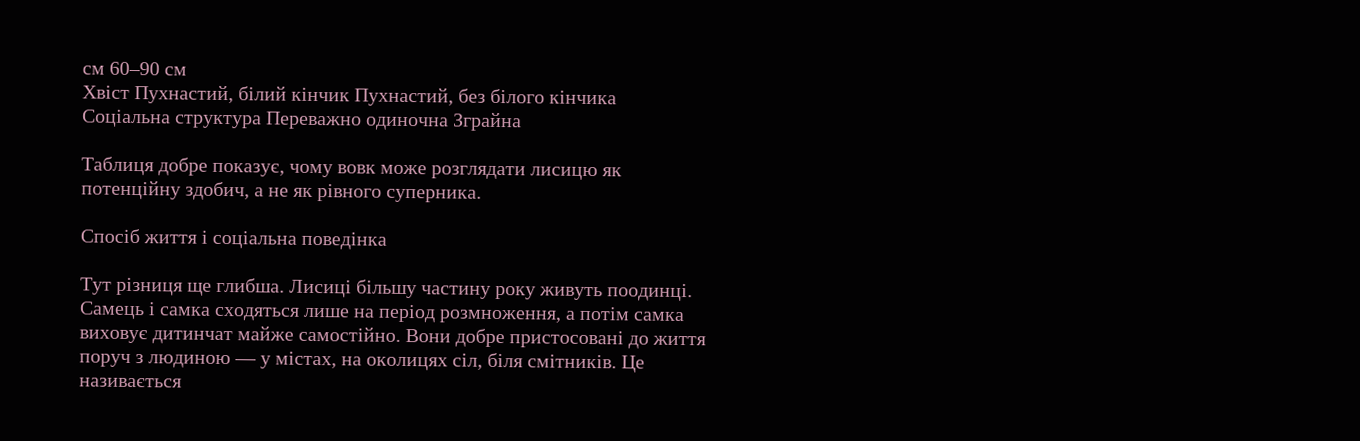см 60–90 см
Хвіст Пухнастий, білий кінчик Пухнастий, без білого кінчика
Соціальна структура Переважно одиночна Зграйна

Таблиця добре показує, чому вовк може розглядати лисицю як потенційну здобич, а не як рівного суперника.

Спосіб життя і соціальна поведінка

Тут різниця ще глибша. Лисиці більшу частину року живуть поодинці. Самець і самка сходяться лише на період розмноження, а потім самка виховує дитинчат майже самостійно. Вони добре пристосовані до життя поруч з людиною — у містах, на околицях сіл, біля смітників. Це називається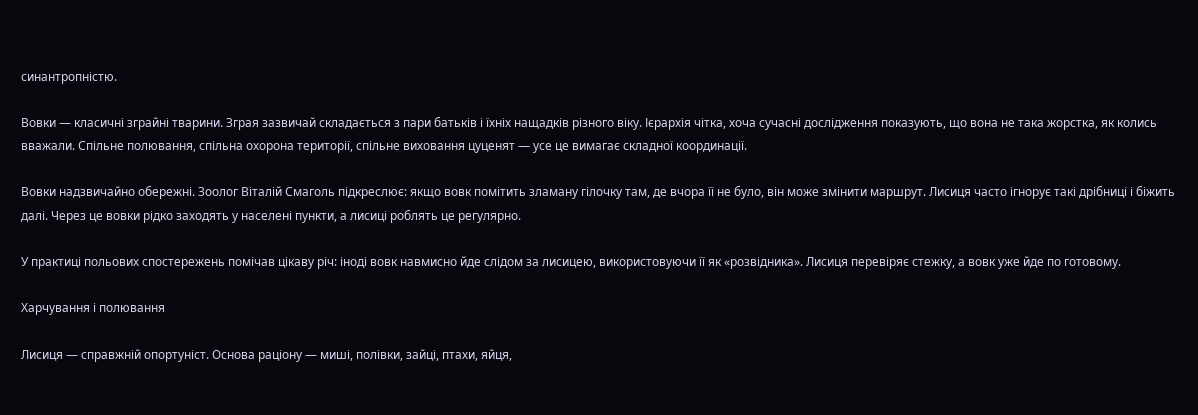синантропністю.

Вовки — класичні зграйні тварини. Зграя зазвичай складається з пари батьків і їхніх нащадків різного віку. Ієрархія чітка, хоча сучасні дослідження показують, що вона не така жорстка, як колись вважали. Спільне полювання, спільна охорона території, спільне виховання цуценят — усе це вимагає складної координації.

Вовки надзвичайно обережні. Зоолог Віталій Смаголь підкреслює: якщо вовк помітить зламану гілочку там, де вчора її не було, він може змінити маршрут. Лисиця часто ігнорує такі дрібниці і біжить далі. Через це вовки рідко заходять у населені пункти, а лисиці роблять це регулярно.

У практиці польових спостережень помічав цікаву річ: іноді вовк навмисно йде слідом за лисицею, використовуючи її як «розвідника». Лисиця перевіряє стежку, а вовк уже йде по готовому.

Харчування і полювання

Лисиця — справжній опортуніст. Основа раціону — миші, полівки, зайці, птахи, яйця,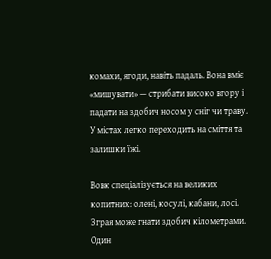комахи, ягоди, навіть падаль. Вона вміє «мишувати» — стрибати високо вгору і падати на здобич носом у сніг чи траву. У містах легко переходить на сміття та залишки їжі.

Вовк спеціалізується на великих копитних: олені, косулі, кабани, лосі. Зграя може гнати здобич кілометрами. Один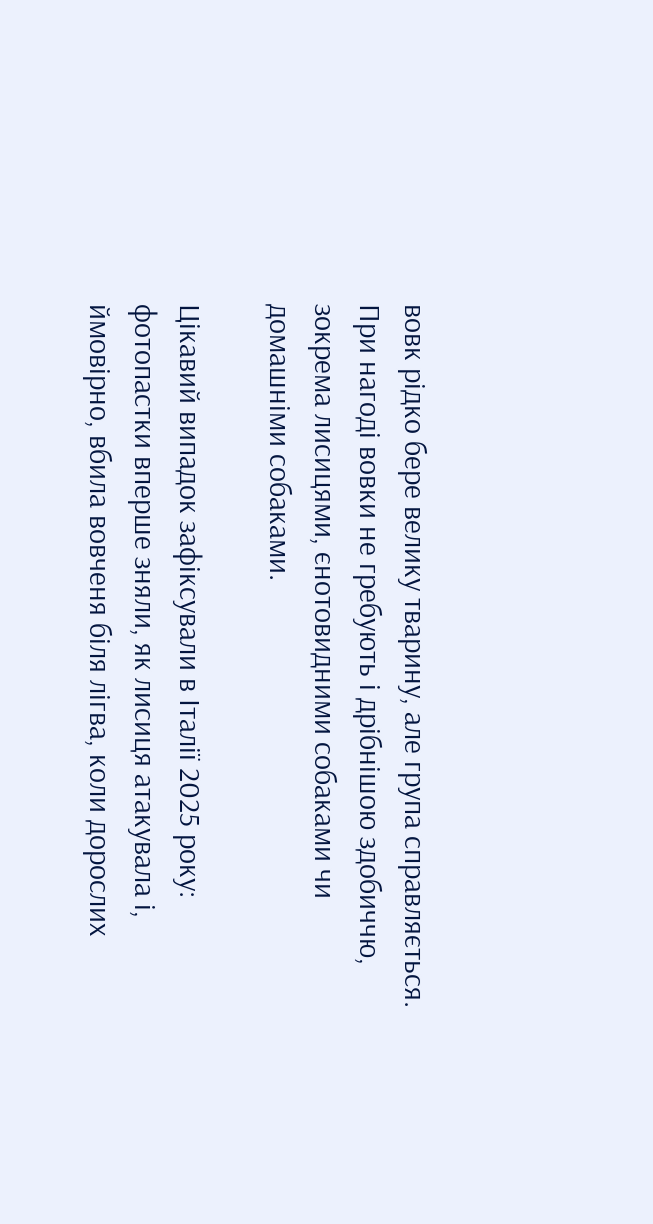вовк рідко бере велику тварину, але група справляється. При нагоді вовки не гребують і дрібнішою здобиччю, зокрема лисицями, єнотовидними собаками чи домашніми собаками.

Цікавий випадок зафіксували в Італії 2025 року: фотопастки вперше зняли, як лисиця атакувала і, ймовірно, вбила вовченя біля лігва, коли дорослих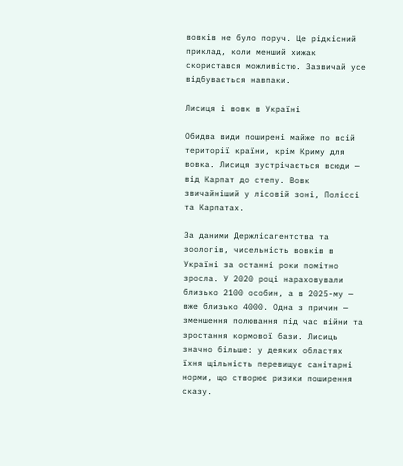вовків не було поруч. Це рідкісний приклад, коли менший хижак скористався можливістю. Зазвичай усе відбувається навпаки.

Лисиця і вовк в Україні

Обидва види поширені майже по всій території країни, крім Криму для вовка. Лисиця зустрічається всюди — від Карпат до степу. Вовк звичайніший у лісовій зоні, Поліссі та Карпатах.

За даними Держлісагентства та зоологів, чисельність вовків в Україні за останні роки помітно зросла. У 2020 році нараховували близько 2100 особин, а в 2025-му — вже близько 4000. Одна з причин — зменшення полювання під час війни та зростання кормової бази. Лисиць значно більше: у деяких областях їхня щільність перевищує санітарні норми, що створює ризики поширення сказу.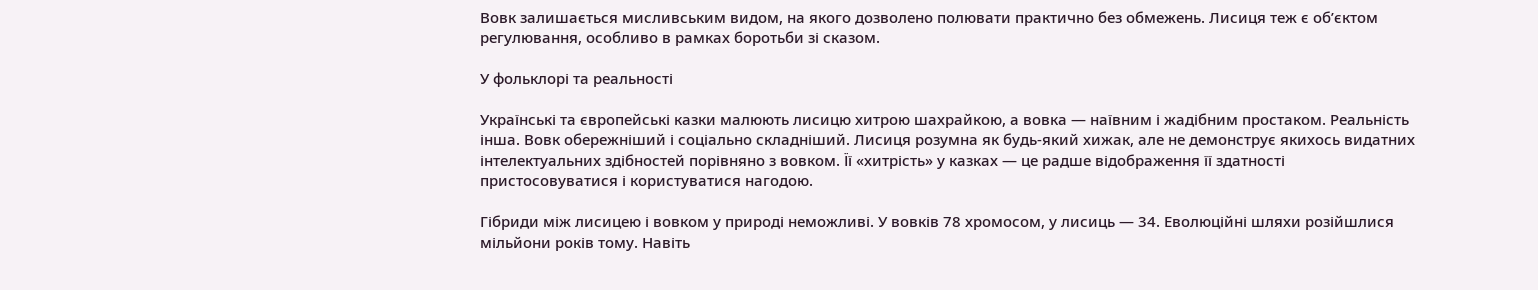Вовк залишається мисливським видом, на якого дозволено полювати практично без обмежень. Лисиця теж є об’єктом регулювання, особливо в рамках боротьби зі сказом.

У фольклорі та реальності

Українські та європейські казки малюють лисицю хитрою шахрайкою, а вовка — наївним і жадібним простаком. Реальність інша. Вовк обережніший і соціально складніший. Лисиця розумна як будь-який хижак, але не демонструє якихось видатних інтелектуальних здібностей порівняно з вовком. Її «хитрість» у казках — це радше відображення її здатності пристосовуватися і користуватися нагодою.

Гібриди між лисицею і вовком у природі неможливі. У вовків 78 хромосом, у лисиць — 34. Еволюційні шляхи розійшлися мільйони років тому. Навіть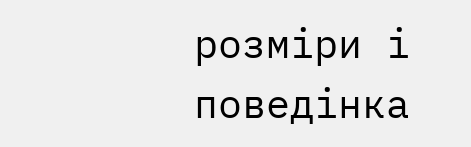розміри і поведінка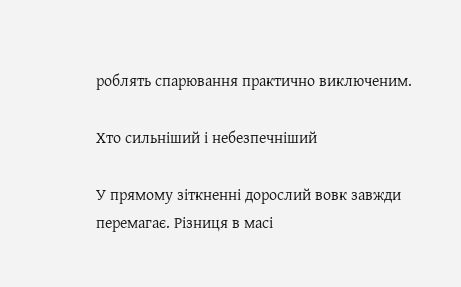роблять спарювання практично виключеним.

Хто сильніший і небезпечніший

У прямому зіткненні дорослий вовк завжди перемагає. Різниця в масі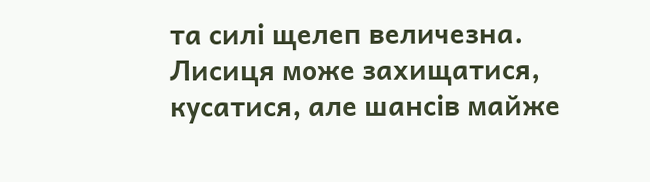та силі щелеп величезна. Лисиця може захищатися, кусатися, але шансів майже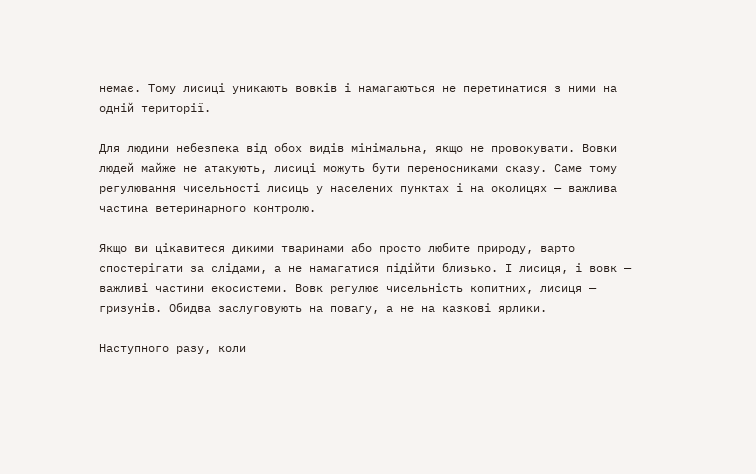немає. Тому лисиці уникають вовків і намагаються не перетинатися з ними на одній території.

Для людини небезпека від обох видів мінімальна, якщо не провокувати. Вовки людей майже не атакують, лисиці можуть бути переносниками сказу. Саме тому регулювання чисельності лисиць у населених пунктах і на околицях — важлива частина ветеринарного контролю.

Якщо ви цікавитеся дикими тваринами або просто любите природу, варто спостерігати за слідами, а не намагатися підійти близько. І лисиця, і вовк — важливі частини екосистеми. Вовк регулює чисельність копитних, лисиця — гризунів. Обидва заслуговують на повагу, а не на казкові ярлики.

Наступного разу, коли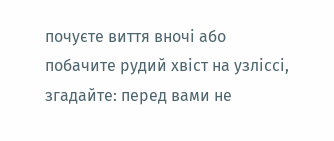почуєте виття вночі або побачите рудий хвіст на узліссі, згадайте: перед вами не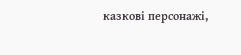казкові персонажі,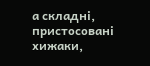а складні, пристосовані хижаки,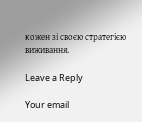кожен зі своєю стратегією виживання.

Leave a Reply

Your email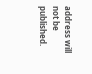address will not be published.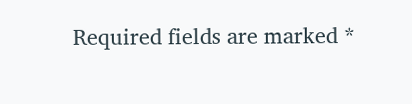Required fields are marked *